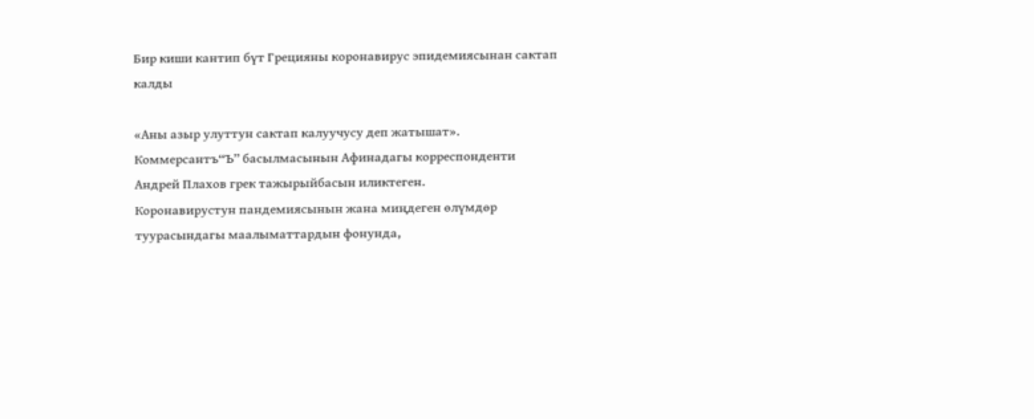Бир киши кантип бүт Грецияны коронавирус эпидемиясынан сактап калды

«Аны азыр улуттун сактап калуучусу деп жатышат».
Коммерсантъ“Ъ” басылмасынын Афинадагы корреспонденти Андрей Плахов грек тажырыйбасын иликтеген.
Коронавирустун пандемиясынын жана миңдеген өлүмдөр туурасындагы маалыматтардын фонунда,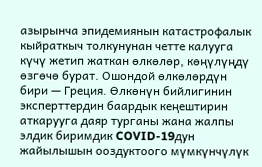азырынча эпидемиянын катастрофалык кыйраткыч толкунунан четте калууга күчү жетип жаткан өлкөлөр, көңүлүңдү өзгөчө бурат. Ошондой өлкөлөрдүн бири — Греция. Өлкөнүн бийлигинин эксперттердин баардык кеңештирин аткарууга даяр турганы жана жалпы элдик биримдик COVID-19дун жайылышын ооздуктоого мүмкүнчүлүк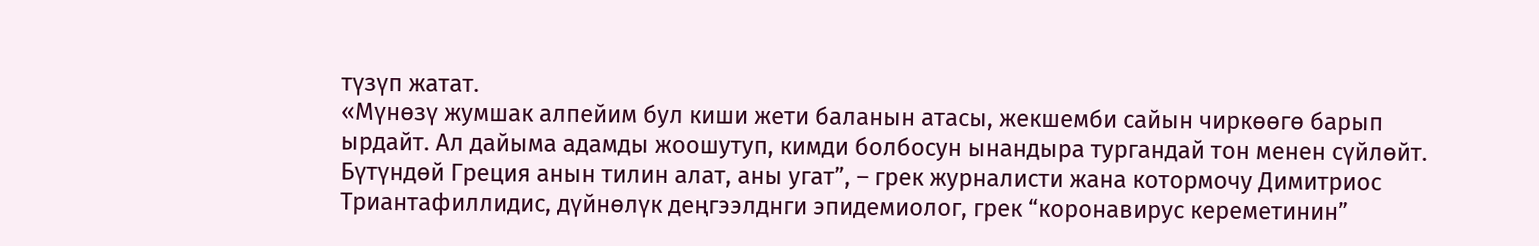түзүп жатат.
«Мүнөзү жумшак алпейим бул киши жети баланын атасы, жекшемби сайын чиркөөгө барып ырдайт. Ал дайыма адамды жоошутуп, кимди болбосун ынандыра тургандай тон менен сүйлөйт. Бүтүндөй Греция анын тилин алат, аны угат”, – грек журналисти жана котормочу Димитриос Триантафиллидис, дүйнөлүк деңгээлднги эпидемиолог, грек “коронавирус кереметинин”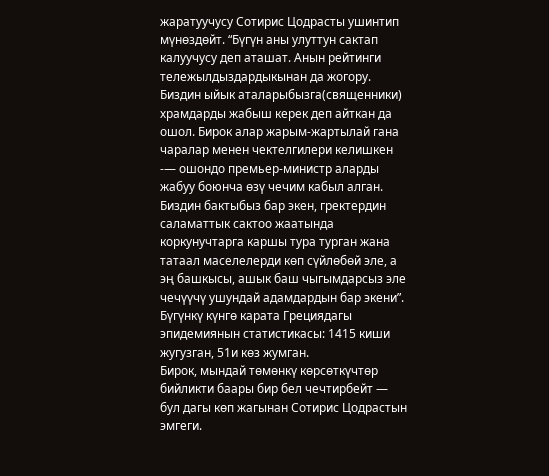жаратуучусу Сотирис Цодрасты ушинтип мүнөздөйт. “Бүгүн аны улуттун сактап калуучусу деп аташат. Анын рейтинги тележылдыздардыкынан да жогору. Биздин ыйык аталарыбызга(священники) храмдарды жабыш керек деп айткан да ошол. Бирок алар жарым-жартылай гана чаралар менен чектелгилери келишкен -— ошондо премьер-министр аларды жабуу боюнча өзү чечим кабыл алган. Биздин бактыбыз бар экен, гректердин саламаттык сактоо жаатында коркунучтарга каршы тура турган жана татаал маселелерди көп сүйлөбөй эле, а эң башкысы, ашык баш чыгымдарсыз эле чечүүчү ушундай адамдардын бар экени”.
Бүгүнкү күнгө карата Грециядагы эпидемиянын статистикасы: 1415 киши жугузган, 51и көз жумган.
Бирок, мындай төмөнкү көрсөткүчтөр бийликти баары бир бел чечтирбейт — бул дагы көп жагынан Сотирис Цодрастын эмгеги.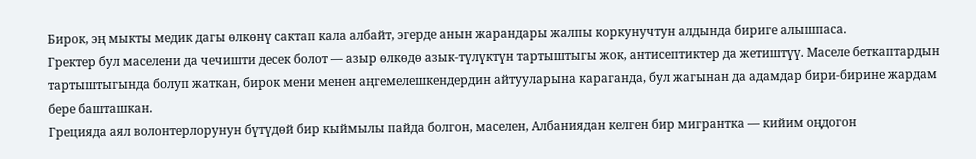Бирок, эң мыкты медик дагы өлкөнү сактап кала албайт, эгерде анын жарандары жалпы коркунучтун алдында бириге алышпаса.
Гректер бул маселени да чечишти десек болот — азыр өлкөдө азык-түлүктүн тартыштыгы жок, антисептиктер да жетиштүү. Маселе беткаптардын тартыштыгында болуп жаткан, бирок мени менен аңгемелешкендердин айтууларына караганда, бул жагынан да адамдар бири-бирине жардам бере башташкан.
Грецияда аял волонтерлорунун бүтүдөй бир кыймылы пайда болгон, маселен, Албаниядан келген бир мигрантка — кийим оңдогон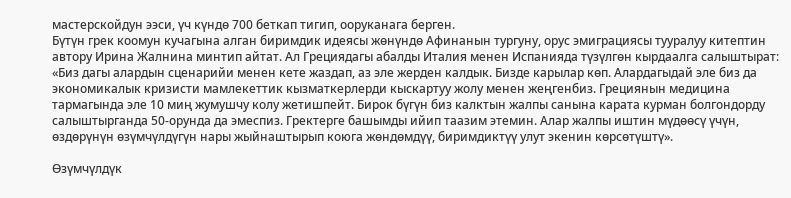мастерскойдун ээси, үч күндө 700 беткап тигип, ооруканага берген.
Бүтүн грек коомун кучагына алган биримдик идеясы жөнүндө Афинанын тургуну, орус эмиграциясы тууралуу китептин автору Ирина Жалнина минтип айтат. Ал Грециядагы абалды Италия менен Испанияда түзүлгөн кырдаалга салыштырат: «Биз дагы алардын сценарийи менен кете жаздап, аз эле жерден калдык. Бизде карылар көп. Алардагыдай эле биз да экономикалык кризисти мамлекеттик кызматкерлерди кыскартуу жолу менен жеңгенбиз. Грециянын медицина тармагында эле 10 миң жумушчу колу жетишпейт. Бирок бүгүн биз калктын жалпы санына карата курман болгондорду салыштырганда 50-орунда да эмеспиз. Гректерге башымды ийип таазим этемин. Алар жалпы иштин мүдөөсү үчүн, өздөрүнүн өзүмчүлдүгүн нары жыйнаштырып коюга жөндөмдүү, биримдиктүү улут экенин көрсөтүштү».

Өзүмчүлдүк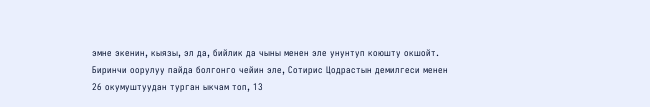эмне экенин, кыязы, эл да, бийлик да чыны менен эле унунтуп коюшту окшойт. Биринчи оорулуу пайда болгонго чейин эле, Сотирис Цодрастын демилгеси менен 26 окумуштуудан турган ыкчам топ, 13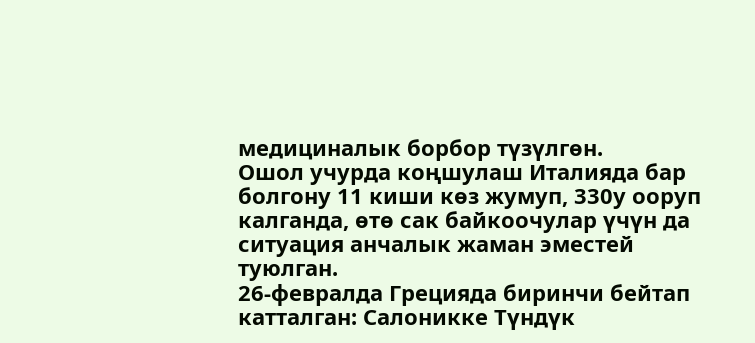медициналык борбор түзүлгөн.
Ошол учурда коңшулаш Италияда бар болгону 11 киши көз жумуп, 330у ооруп калганда, өтө сак байкоочулар үчүн да ситуация анчалык жаман эместей туюлган.
26-февралда Грецияда биринчи бейтап катталган: Салоникке Түндүк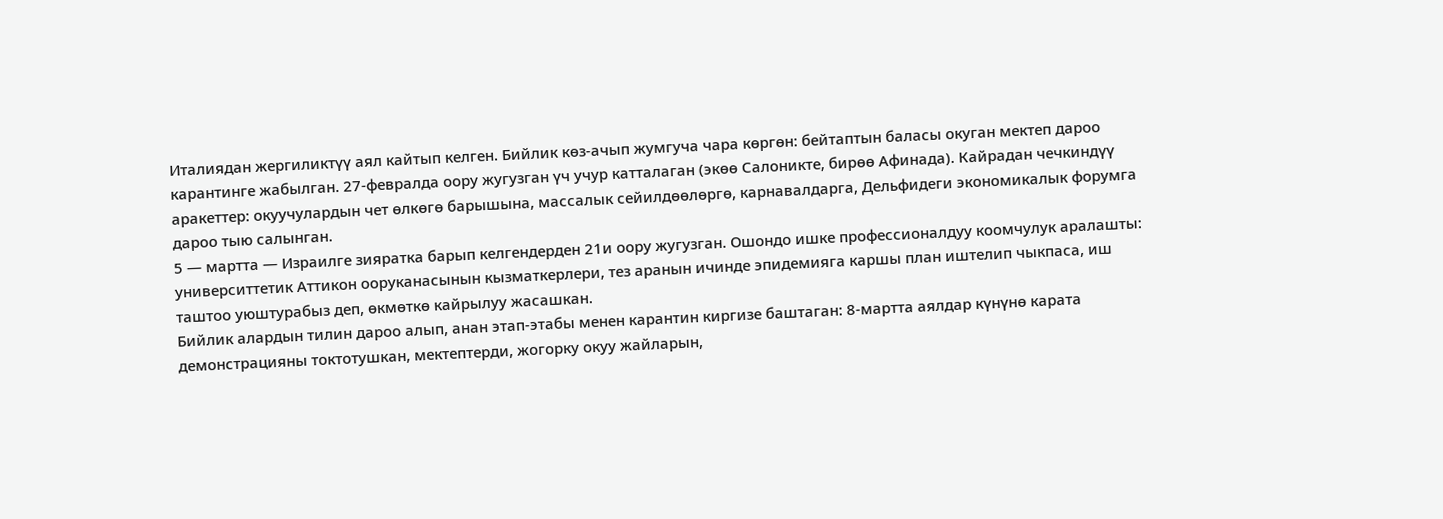Италиядан жергиликтүү аял кайтып келген. Бийлик көз-ачып жумгуча чара көргөн: бейтаптын баласы окуган мектеп дароо карантинге жабылган. 27-февралда оору жугузган үч учур катталаган (экөө Салоникте, бирөө Афинада). Кайрадан чечкиндүү аракеттер: окуучулардын чет өлкөгө барышына, массалык сейилдөөлөргө, карнавалдарга, Дельфидеги экономикалык форумга дароо тыю салынган.
5 — мартта — Израилге зияратка барып келгендерден 21и оору жугузган. Ошондо ишке профессионалдуу коомчулук аралашты: университтетик Аттикон ооруканасынын кызматкерлери, тез аранын ичинде эпидемияга каршы план иштелип чыкпаса, иш таштоо уюштурабыз деп, өкмөткө кайрылуу жасашкан.
Бийлик алардын тилин дароо алып, анан этап-этабы менен карантин киргизе баштаган: 8-мартта аялдар күнүнө карата демонстрацияны токтотушкан, мектептерди, жогорку окуу жайларын,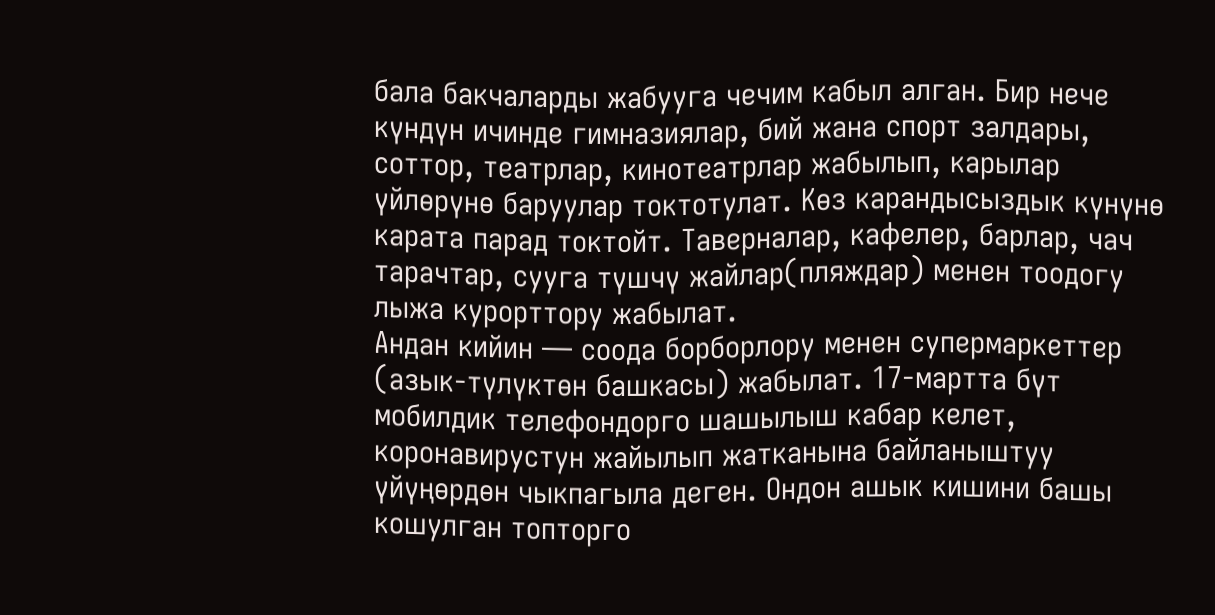бала бакчаларды жабууга чечим кабыл алган. Бир нече күндүн ичинде гимназиялар, бий жана спорт залдары, соттор, театрлар, кинотеатрлар жабылып, карылар үйлөрүнө баруулар токтотулат. Көз карандысыздык күнүнө карата парад токтойт. Таверналар, кафелер, барлар, чач тарачтар, сууга түшчү жайлар(пляждар) менен тоодогу лыжа курорттору жабылат.
Андан кийин — соода борборлору менен супермаркеттер (азык-түлүктөн башкасы) жабылат. 17-мартта бүт мобилдик телефондорго шашылыш кабар келет, коронавирустун жайылып жатканына байланыштуу үйүңөрдөн чыкпагыла деген. Ондон ашык кишини башы кошулган топторго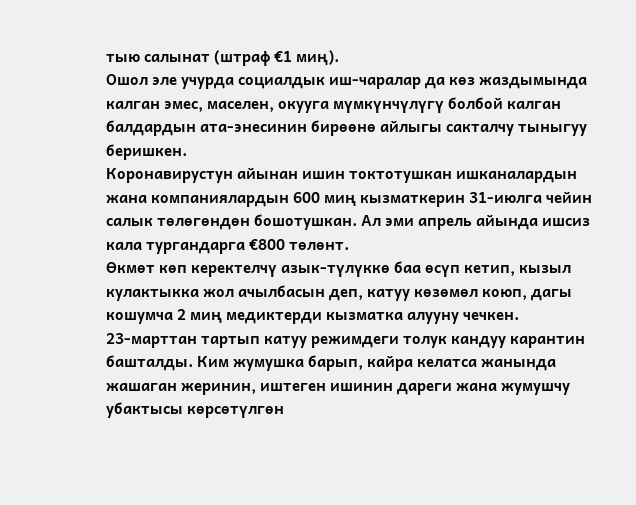тыю салынат (штраф €1 миң).
Ошол эле учурда социалдык иш-чаралар да көз жаздымында калган эмес, маселен, окууга мүмкүнчүлүгү болбой калган балдардын ата-энесинин бирөөнө айлыгы сакталчу тыныгуу беришкен.
Коронавирустун айынан ишин токтотушкан ишканалардын жана компаниялардын 600 миң кызматкерин 31-июлга чейин салык төлөгөндөн бошотушкан. Ал эми апрель айында ишсиз кала тургандарга €800 төлөнт.
Өкмөт көп керектелчү азык-түлүккө баа өсүп кетип, кызыл кулактыкка жол ачылбасын деп, катуу көзөмөл коюп, дагы кошумча 2 миң медиктерди кызматка алууну чечкен.
23-марттан тартып катуу режимдеги толук кандуу карантин башталды. Ким жумушка барып, кайра келатса жанында жашаган жеринин, иштеген ишинин дареги жана жумушчу убактысы көрсөтүлгөн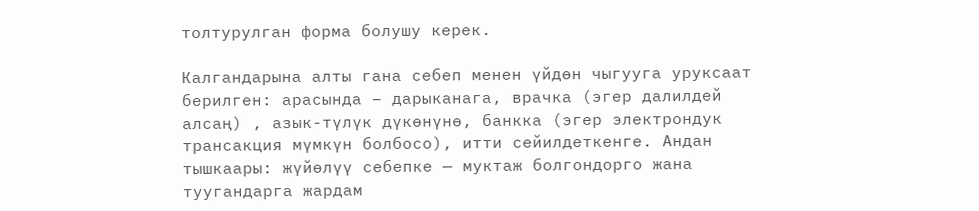толтурулган форма болушу керек.

Калгандарына алты гана себеп менен үйдөн чыгууга уруксаат берилген: арасында – дарыканага, врачка (эгер далилдей алсаң) , азык-түлүк дүкөнүнө, банкка (эгер электрондук трансакция мүмкүн болбосо), итти сейилдеткенге. Андан тышкаары: жүйөлүү себепке — муктаж болгондорго жана туугандарга жардам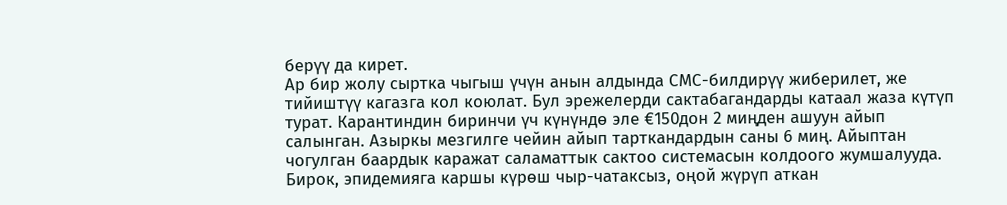берүү да кирет.
Ар бир жолу сыртка чыгыш үчүн анын алдында СМС-билдирүү жиберилет, же тийиштүү кагазга кол коюлат. Бул эрежелерди сактабагандарды катаал жаза күтүп турат. Карантиндин биринчи үч күнүндө эле €150дон 2 миңден ашуун айып салынган. Азыркы мезгилге чейин айып тарткандардын саны 6 миң. Айыптан чогулган баардык каражат саламаттык сактоо системасын колдоого жумшалууда.
Бирок, эпидемияга каршы күрөш чыр-чатаксыз, оңой жүрүп аткан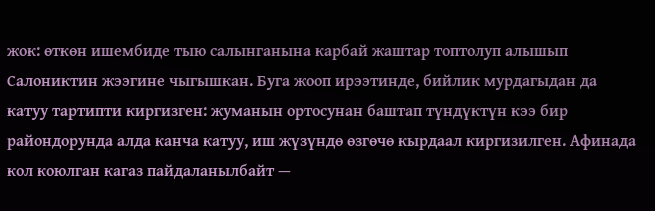жок: өткөн ишембиде тыю салынганына карбай жаштар топтолуп алышып Салониктин жээгине чыгышкан. Буга жооп ирээтинде, бийлик мурдагыдан да катуу тартипти киргизген: жуманын ортосунан баштап түндүктүн кээ бир райондорунда алда канча катуу, иш жүзүндө өзгөчө кырдаал киргизилген. Афинада кол коюлган кагаз пайдаланылбайт —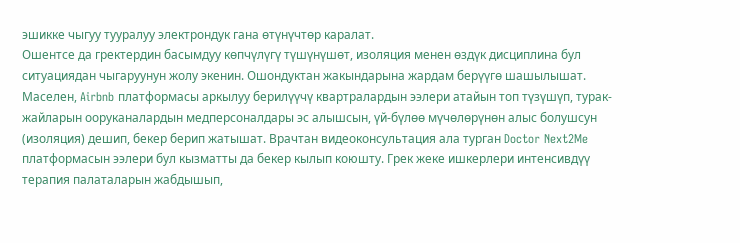эшикке чыгуу тууралуу электрондук гана өтүнүчтөр каралат.
Ошентсе да гректердин басымдуу көпчүлүгү түшүнүшөт, изоляция менен өздүк дисциплина бул ситуациядан чыгаруунун жолу экенин. Ошондуктан жакындарына жардам берүүгө шашылышат. Маселен, Airbnb платформасы аркылуу берилүүчү квартралардын ээлери атайын топ түзүшүп, турак-жайларын ооруканалардын медперсоналдары эс алышсын, үй-бүлөө мүчөлөрүнөн алыс болушсун (изоляция) дешип, бекер берип жатышат. Врачтан видеоконсультация ала турган Doctor Next2Me платформасын ээлери бул кызматты да бекер кылып коюшту. Грек жеке ишкерлери интенсивдүү терапия палаталарын жабдышып,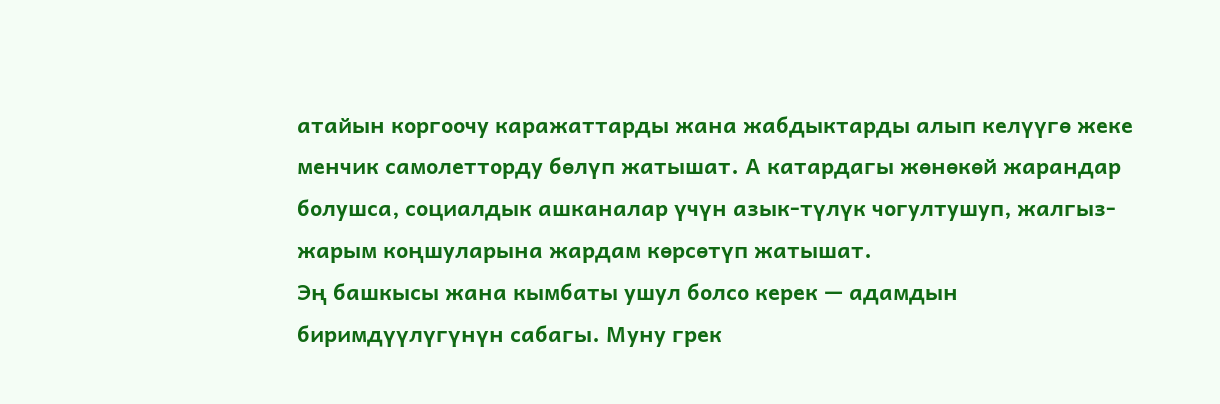атайын коргоочу каражаттарды жана жабдыктарды алып келүүгө жеке менчик самолетторду бөлүп жатышат. А катардагы жөнөкөй жарандар болушса, социалдык ашканалар үчүн азык-түлүк чогултушуп, жалгыз-жарым коңшуларына жардам көрсөтүп жатышат.
Эң башкысы жана кымбаты ушул болсо керек — адамдын биримдүүлүгүнүн сабагы. Муну грек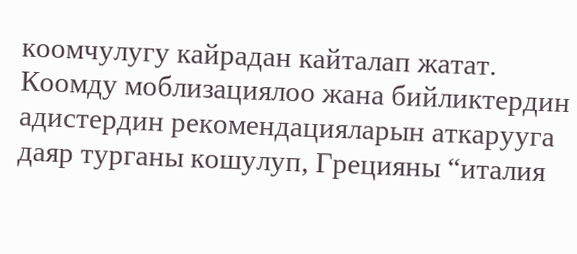коомчулугу кайрадан кайталап жатат.
Коомду моблизациялоо жана бийликтердин адистердин рекомендацияларын аткарууга даяр турганы кошулуп, Грецияны “италия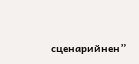сценарийнен”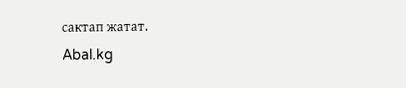сактап жатат.
Abal.kg